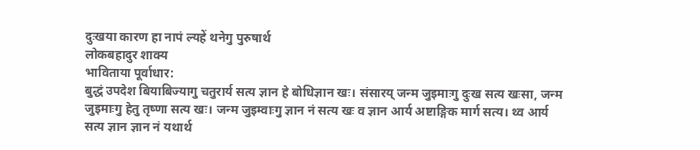दुःखया कारण हा नापं ल्यहें थनेगु पुरुषार्थ
लोकबहादुर शाक्य
भाविताया पूर्वाधार:
बुद्धं उपदेश बियाबिज्यागु चतुरार्य सत्य ज्ञान हे बोधिज्ञान खः। संसारय् जन्म जुइमाःगु दुःख सत्य खःसा, जन्म जुइमाःगु हेतु तृष्णा सत्य खः। जन्म जुइम्वाःगु ज्ञान नं सत्य खः व ज्ञान आर्य अष्टाङ्गिक मार्ग सत्य। थ्व आर्य सत्य ज्ञान ज्ञान नं यथार्थ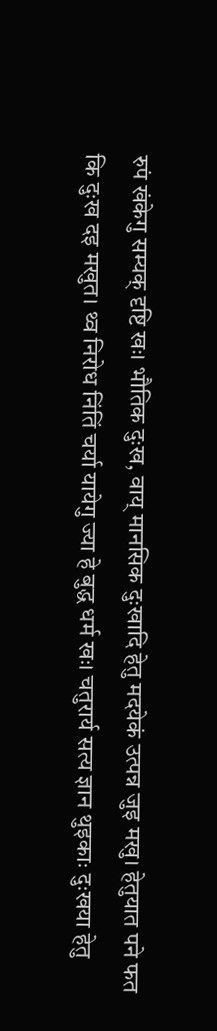रुपं खंकेगु सम्यक् दृष्टि खः। भौतिक दुःख, वाय् मानसिक दुःखादि हेतु मदयेकं उत्पन्न जुइ मखु। हेतुयात पने फत कि दुःख दइ मखुत। थ्व निरोध निंतिं चर्या यायेगु ज्या हे बुद्ध धर्म खः। चतुरार्य सत्य ज्ञान थुइकाः दुःखया हेतु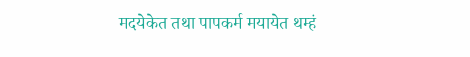मदयेकेत तथा पापकर्म मयायेत थम्हं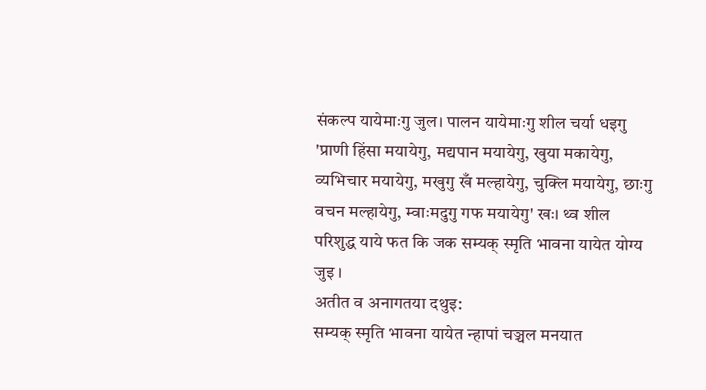संकल्प यायेमाःगु जुल। पालन यायेमाःगु शील चर्या धइगु 'प्राणी हिंसा मयायेगु, मद्यपान मयायेगु, खुया मकायेगु, व्यभिचार मयायेगु, मखुगु खँ मल्हायेगु, चुक्लि मयायेगु, छाःगु वचन मल्हायेगु, म्वाःमदुगु गफ मयायेगु' खः। थ्व शील परिशुद्ध याये फत कि जक सम्यक् स्मृति भावना यायेत योग्य जुइ ।
अतीत व अनागतया दथुइ:
सम्यक् स्मृति भावना यायेत न्हापां चञ्चल मनयात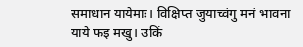समाधान यायेमाः। विक्षिप्त जुयाच्वंगु मनं भावना याये फइ मखु। उकिं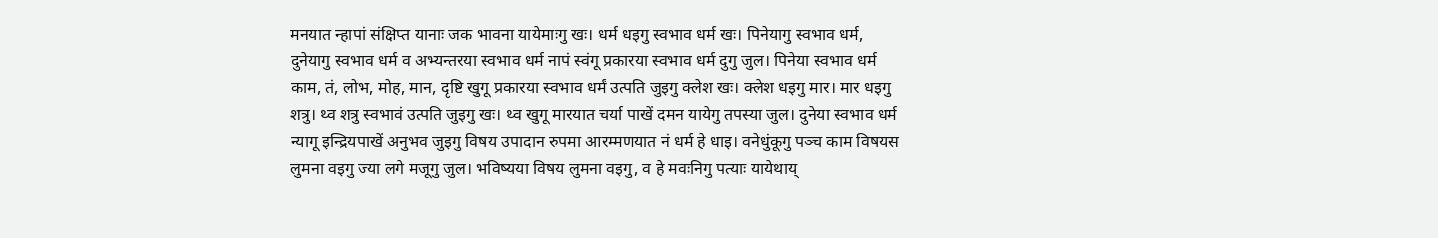मनयात न्हापां संक्षिप्त यानाः जक भावना यायेमाःगु खः। धर्म धइगु स्वभाव धर्म खः। पिनेयागु स्वभाव धर्म, दुनेयागु स्वभाव धर्म व अभ्यन्तरया स्वभाव धर्म नापं स्वंगू प्रकारया स्वभाव धर्म दुगु जुल। पिनेया स्वभाव धर्म काम, तं, लोभ, मोह, मान, दृष्टि खुगू प्रकारया स्वभाव धर्मं उत्पति जुइगु क्लेश खः। क्लेश धइगु मार। मार धइगु शत्रु। थ्व शत्रु स्वभावं उत्पति जुइगु खः। थ्व खुगू मारयात चर्या पाखें दमन यायेगु तपस्या जुल। दुनेया स्वभाव धर्म न्यागू इन्द्रियपाखें अनुभव जुइगु विषय उपादान रुपमा आरम्मणयात नं धर्म हे धाइ। वनेधुंकूगु पञ्च काम विषयस लुमना वइगु ज्या लगे मजूगु जुल। भविष्यया विषय लुमना वइगु, व हे मवःनिगु पत्याः यायेथाय्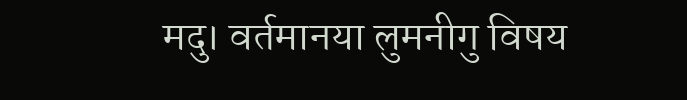मदु। वर्तमानया लुमनीगु विषय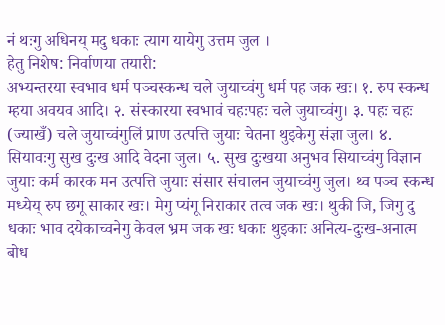नं थःगु अधिनय् मदु धकाः त्याग यायेगु उत्तम जुल ।
हेतु निशेष: निर्वाणया तयारी:
अभ्यन्तरया स्वभाव धर्म पञ्चस्कन्ध चले जुयाच्वंगु धर्म पह जक खः। १. रुप स्कन्ध म्हया अवयव आदि। २. संस्कारया स्वभावं चहःपहः चले जुयाच्वंगु। ३. पहः चहः (ज्याखँ) चले जुयाच्वंगुलिं प्राण उत्पत्ति जुयाः चेतना थुइकेगु संज्ञा जुल। ४. सियावःगु सुख दुःख आदि वेदना जुल। ५. सुख दुःखया अनुभव सियाच्वंगु विज्ञान जुयाः कर्म कारक मन उत्पत्ति जुयाः संसार संचालन जुयाच्वंगु जुल। थ्व पञ्च स्कन्ध मध्येय् रुप छगू साकार खः। मेगु प्यंगू निराकार तत्व जक खः। थुकी जि, जिगु दु धकाः भाव दयेकाच्वनेगु केवल भ्रम जक खः धकाः थुइकाः अनित्य-दुःख-अनात्म बोध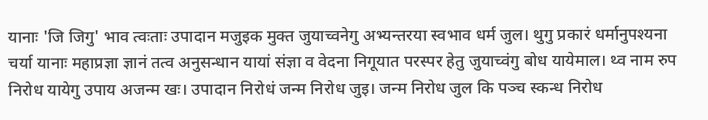यानाः 'जि जिगु' भाव त्वःताः उपादान मजुइक मुक्त जुयाच्वनेगु अभ्यन्तरया स्वभाव धर्म जुल। थुगु प्रकारं धर्मानुपश्यना चर्या यानाः महाप्रज्ञा ज्ञानं तत्व अनुसन्धान यायां संज्ञा व वेदना निगूयात परस्पर हेतु जुयाच्वंगु बोध यायेमाल। थ्व नाम रुप निरोध यायेगु उपाय अजन्म खः। उपादान निरोधं जन्म निरोध जुइ। जन्म निरोध जुल कि पञ्च स्कन्ध निरोध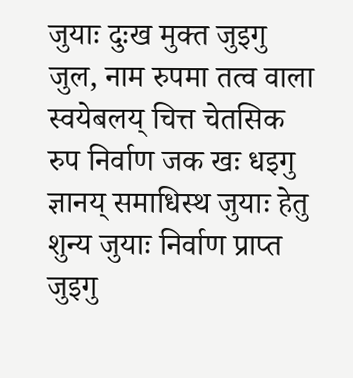जुयाः दुःख मुक्त जुइगु जुल, नाम रुपमा तत्व वाला स्वयेबलय् चित्त चेतसिक रुप निर्वाण जक खः धइगु ज्ञानय् समाधिस्थ जुयाः हेतु शुन्य जुयाः निर्वाण प्राप्त जुइगु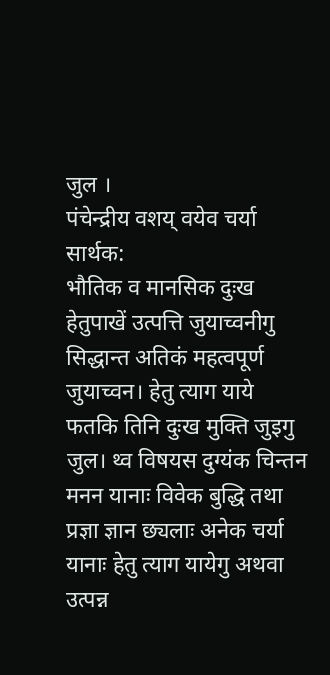जुल ।
पंचेन्द्रीय वशय् वयेव चर्या सार्थक:
भौतिक व मानसिक दुःख हेतुपाखें उत्पत्ति जुयाच्वनीगु सिद्धान्त अतिकं महत्वपूर्ण जुयाच्वन। हेतु त्याग याये फतकि तिनि दुःख मुक्ति जुइगु जुल। थ्व विषयस दुग्यंक चिन्तन मनन यानाः विवेक बुद्धि तथा प्रज्ञा ज्ञान छ्यलाः अनेक चर्या यानाः हेतु त्याग यायेगु अथवा उत्पन्न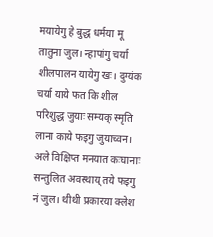मयायेगु हे बुद्ध धर्मया मू तातुना जुल। न्हापांगु चर्या शीलपालन यायेगु खः। दुग्यंक चर्या याये फत कि शील परिशुद्ध जुयाः सम्यक् स्मृति लाना काये फइगु जुयाच्वन। अले विक्षिप्त मनयात कःघानाः सन्तुलित अवस्थाय् तये फइगु नं जुल। थीथी प्रकारया क्लेश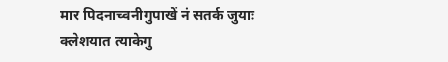मार पिदनाच्वनीगुपाखें नं सतर्क जुयाः क्लेशयात त्याकेगु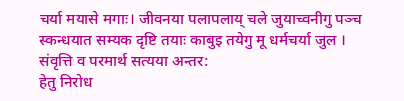चर्या मयासे मगाः। जीवनया पलापलाय् चले जुयाच्वनीगु पञ्च स्कन्धयात सम्यक दृष्टि तयाः काबुइ तयेगु मू धर्मचर्या जुल ।
संवृत्ति व परमार्थ सत्यया अन्तर:
हेतु निरोध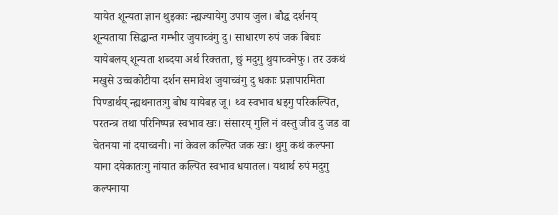यायेत शून्यता ज्ञान थुइकाः न्ह्यज्यायेगु उपाय जुल। बौद्ध दर्शनय् शून्यताया सिद्धान्त गम्भीर जुयाच्वंगु दु। साधारण रुपं जक बिचाः यायेबलय् शून्यता शब्दया अर्थ रिक्तता, छुं मदुगु थुयाच्वनेफु। तर उकथं मखुसे उच्चकोटीया दर्शन समावेश जुयाच्वंगु दु धकाः प्रज्ञापारमिता पिण्डार्थय् न्ह्यथनातःगु बोध यायेबह जू। थ्व स्वभाव धइगु परिकल्पित, परतन्त्र तथा परिनिष्पन्न स्वभाव खः। संसारय् गुलि नं वस्तु जीव दु जड वा चेतनया नां दयाच्वनी। नां केवल कल्पित जक खः। थुगु कथं कल्पना याना दयेकातःगु नांयात कल्पित स्वभाव धयातल। यथार्थ रुपं मदुगु कल्पनाया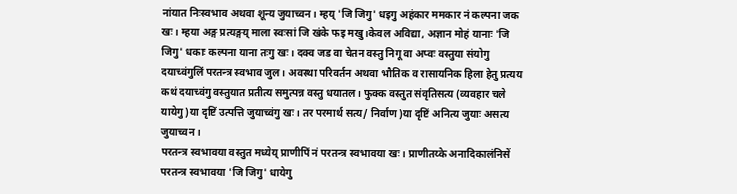नांयात निःस्वभाव अथवा शून्य जुयाच्वन। म्हय् 'जि जिगु' धइगु अहंकार ममकार नं कल्पना जक खः। म्हया अङ्ग प्रत्यङ्गय् माला स्वःसां जि खंके फइ मखु।केवल अविद्या, अज्ञान मोहं यानाः 'जि जिगु' धकाः कल्पना याना तःगु खः। दक्व जड वा चेतन वस्तु निगू वा अप्वः वस्तुया संयोगु दयाच्वंगुलिं परतन्त्र स्वभाव जुल। अवस्था परिवर्तन अथवा भौतिक व रासायनिक हिला हेतु प्रत्यय कथं दयाच्वंगु वस्तुयात प्रतीत्य समुत्पन्न वस्तु धयातल। फुक्क वस्तुत संवृतिसत्य (व्यवहार चले यायेगु)या दृष्टिं उत्पत्ति जुयाच्वंगु खः। तर परमार्थ सत्य/ निर्वाण)या दृष्टिं अनित्य जुयाः असत्य जुयाच्वन ।
परतन्त्र स्वभावया वस्तुत मध्येय् प्राणीपिं नं परतन्त्र स्वभावया खः। प्राणीतय्के अनादिकालंनिसें परतन्त्र स्वभावया 'जि जिगु' धायेगु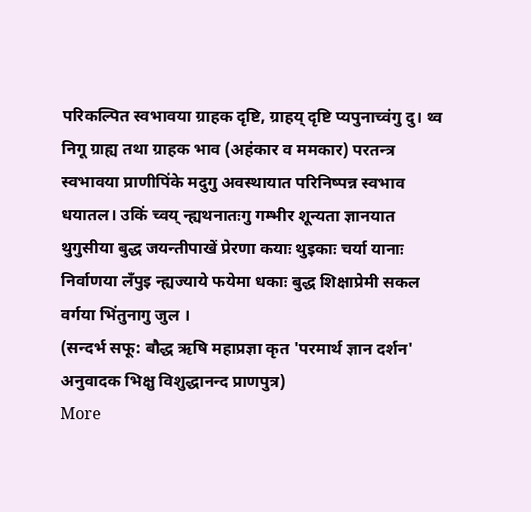परिकल्पित स्वभावया ग्राहक दृष्टि, ग्राहय् दृष्टि प्यपुनाच्वंगु दु। थ्व निगू ग्राह्य तथा ग्राहक भाव (अहंकार व ममकार) परतन्त्र स्वभावया प्राणीपिंके मदुगु अवस्थायात परिनिष्पन्न स्वभाव धयातल। उकिं च्वय् न्ह्यथनातःगु गम्भीर शून्यता ज्ञानयात थुगुसीया बुद्ध जयन्तीपाखें प्रेरणा कयाः थुइकाः चर्या यानाः निर्वाणया लँपुइ न्ह्यज्याये फयेमा धकाः बुद्ध शिक्षाप्रेमी सकल वर्गया भिंतुनागु जुल ।
(सन्दर्भ सफू: बौद्ध ऋषि महाप्रज्ञा कृत 'परमार्थ ज्ञान दर्शन' अनुवादक भिक्षु विशुद्धानन्द प्राणपुत्र)
More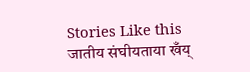Stories Like this
जातीय संघीयताया खँय्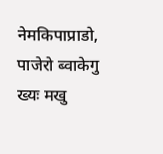नेमकिपाप्राडो, पाजेरो ब्वाकेगु ख्यः मखु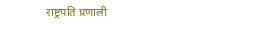राष्ट्रपति प्रणाली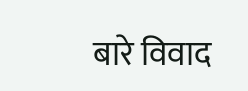बारे विवाद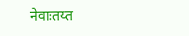नेवाःतय्त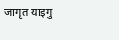जागृत याइगु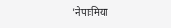'नेपाःमिया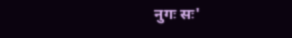नुगः सः'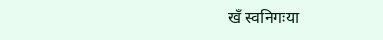खँ स्वनिगःया